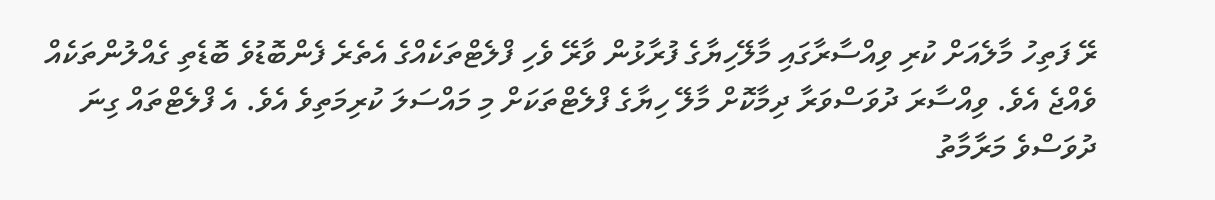ރޭ ފަތިހު މާލެއަށް ކުރި ވިއްސާރާގައި މާލޭހިޔާގެ ފުރާޅުން ވާރޭ ވެހި ފްލެޓްތަކެއްގެ އެތެރެ ފެންބޮޑުވެ ބޮޑެތި ގެއްލުންތަކެއް ވެއްޖެ އެވެ. ވިއްސާރަ ދުވަސްވަރާ ދިމާކޮށް މާލޭ ހިޔާގެ ފްލެޓްތަކަށް މި މައްސަލަ ކުރިމަތިވެ އެވެ. އެ ފްލެޓްތައް ގިނަ ދުވަސްވެ މަރާމާތު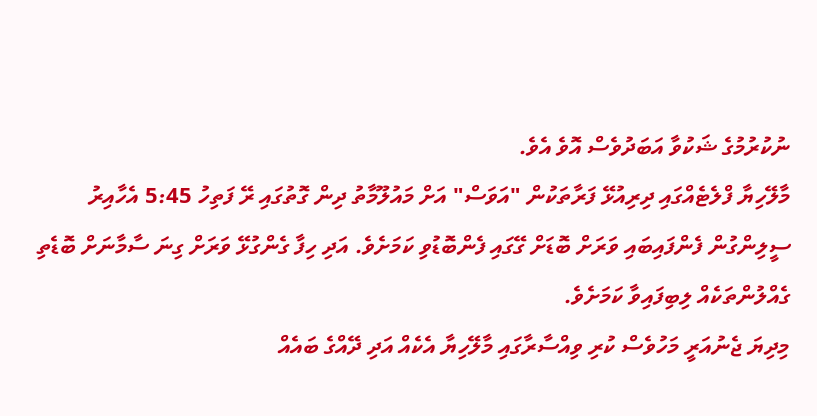ނުކުރުމުގެ ޝަކުވާ އަބަދުވެސް އޮވެ އެވެ.
މާލޭހިޔާ ފްލެޓެއްގައި ދިރިއުޅޭ ފަރާތަކުން "އަވަސް" އަށް މައުލޫމާތު ދިން ގޮތުގައި ރޭ ފަތިހު 5:45 އެހާއިރު ސީލިންގުން ފެންފައިބައި ވަރަށް ބޮޑަށް ގޭގައި ފެންބޮޑުވި ކަމަށެވެ. އަދި ހިފާ ގެންގުޅޭ ވަރަށް ގިނަ ސާމާނަށް ބޮޑެތި ގެއްލުންތަކެއް ލިބިފައިވާ ކަމަށެވެ.
މިދިޔަ ޖެނުއަރީ މަހުވެސް ކުރި ވިއްސާރާގައި މާލޭހިޔާ އެކެއް އަދި ދޭއްގެ ބައެއް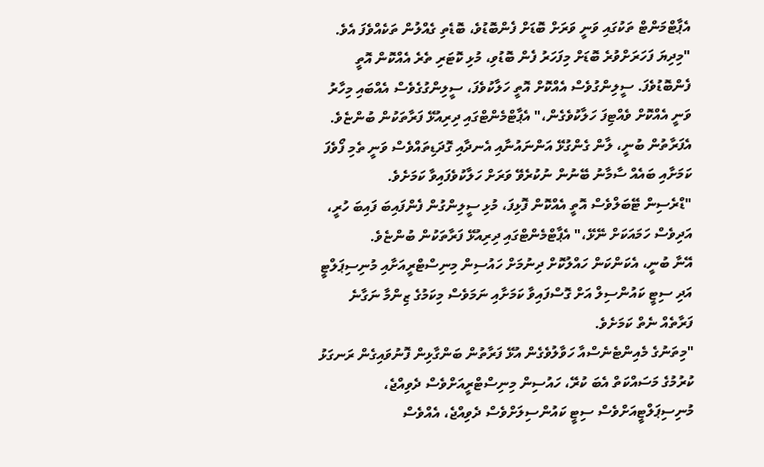އެޕާޓްމަންޓް ތަކުގައި ވަނީ ވަރަށް ބޮޑަށް ފެންބޮޑުވެ، ބޮޑެތި ގެއްލުން ތަކެއްވެފަ އެވެ.
"މިދިޔަ ފަހަރަށްވުރެ ބޮޑަށް މިފަހަރު ފެން ބޮޑުވި، މުޅި ކޮޓަރި ތެރެ އެއްކޮން އޮތީ ފެންބޮޑުވެފަ. ސީލިންގުވެސް އެއްކޮށް އޮތީ ހަލާކުވެފަ، ސީލިންގުގެވެސް އެއްބައި މިހާރު ވަނީ އެއްކޮށް ވެއްޓިފަ ހަލާކުވެގެން،" އެޕާޓްމެންޓްގައި ދިރިއުޅޭ ފަރާތަކުން ބުންޏެވެ.
އެފަރާތުން ބުނީ، ލާން ގެންގުޅޭ އަންނައުނާއި އެނދާއި ގޮދަޑިތައްވެސް ވަނީ ތެމި ފޯވެފަ ކަމަށާއި ބައެއް ސާމާނު ބޭނުން ނުކުރެވޭ ވަރަށް ހަލާކުވެފައިވާ ކަމަށެވެ.
"ޑްރެސިން ޓޭބަލްވެސް އޮތީ އެއްކޮން ފޮޅިފަ، މުޅި ސީލިންގުން ފެންފައިބަ ފައިބަ ހުރީ، އަދިވެސް ހަމައަކަށް ނޭޅޭ،" އެޕާޓްމެންޓްގައި ދިރިއުޅޭ ފަރާތަކުން ބުންޏެވެ.
އޭނާ ބުނީ، އެކަންކަން ހައްލުކޮށް ދިނުމަށް ހައުސިން މިނިސްޓްރީއަށާއި މުނިސިޕަލްޓީ އަދި ސިޓީ ކައުންސިލް އަށް ގޮސްފައިވާ ކަމަށާއި ނަމަވެސް މިކަމުގެ ޒިންމާ ނަގާނެ ފަރާތެއް ނެތް ކަމަށެވެ.
"މިތަނުގެ މެއިންޓެނެސްއާ ހަވާލުވެގެން އުޅޭ ފަރާތުން ބަންގާޅިން ފޮނުވައިގެން ރަނގަޅު ކުރުމުގެ މަސައްކަތް އެބަ ކުރޭ، ހައުސިން މިނިސްޓްރީއަށްވެސް ދެވިއްޖެ، މުނިސިޕަލްޓީއަށްވެސް ސިޓީ ކައުންސިލަށްވެސް ދެވިއްޖެ، އެއްވެސް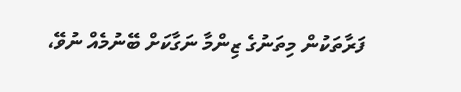ފަރާތަކުން މިތަނުގެ ޒިންމާ ނަގާކަށް ބޭނުމެއް ނުވޭ،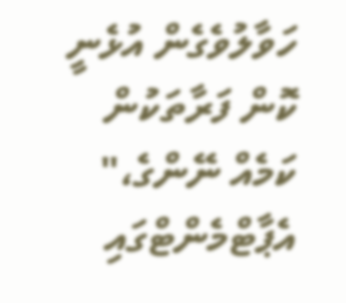ހަވާލުވެގެން އުޅެނީ ކޮން ފަރާތަކުން ކަމެއް ނޭންގެ،" އެޕާޓްމެންޓްގައި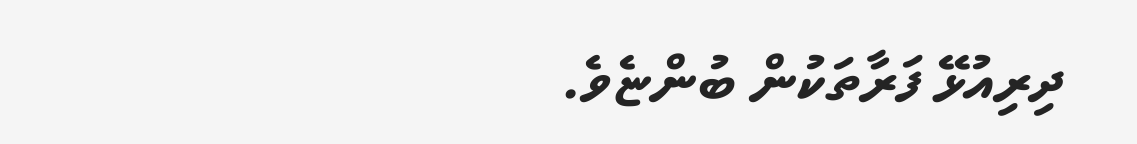ދިރިއުޅޭ ފަރާތަކުން ބުންޏެވެ.